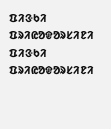ᱯᱤᱝᱠᱤ ᱯᱨᱤᱭᱚᱫᱚᱨᱥᱤᱱᱤ
ᱯᱤᱝᱠᱤ ᱯᱨᱤᱭᱚᱫᱚᱨᱥᱤᱱᱤ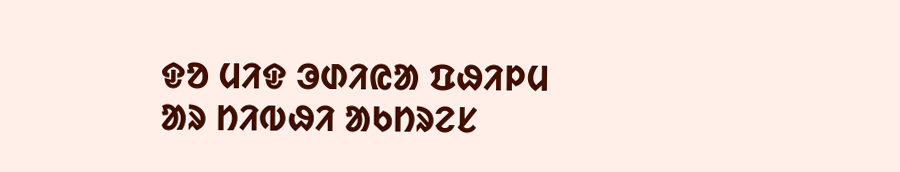ᱫᱚ ᱢᱤᱫ ᱳᱰᱤᱭᱟ ᱯᱷᱤᱞᱢ ᱟᱨ ᱴᱤᱵᱷᱤ ᱟᱠᱴᱨᱮᱥ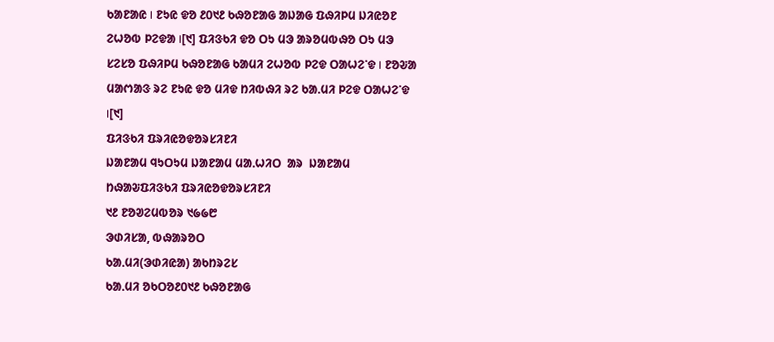ᱠᱟᱱᱟᱭ । ᱱᱩᱭ ᱫᱚ ᱒᱐᱑᱒ ᱠᱷᱚᱱᱟᱜ ᱟᱡᱟᱜ ᱯᱷᱤᱞᱢ ᱡᱤᱭᱚᱱ ᱮᱦᱚᱵ ᱞᱮᱫᱟ ।[᱑] ᱯᱤᱝᱠᱤ ᱫᱚ ᱛᱩ ᱢᱳ ᱟᱨᱚᱢᱵᱷᱚ ᱛᱩ ᱢᱳ ᱥᱮᱥᱚ ᱯᱷᱤᱞᱢ ᱠᱷᱚᱱᱟᱜ ᱠᱟᱢᱤ ᱮᱦᱚᱵ ᱞᱮᱫ ᱛᱟᱦᱮᱸᱫ । ᱱᱚᱶᱟ ᱢᱟᱬᱟᱝ ᱨᱮ ᱱᱩᱭ ᱫᱚ ᱢᱤᱫ ᱴᱤᱵᱷᱤ ᱨᱮ ᱠᱟ.ᱢᱤ ᱞᱮᱫ ᱛᱟᱦᱮᱸᱫ ।[᱑]
ᱯᱤᱝᱠᱤ ᱯᱨᱤᱭᱚᱫᱚᱨᱥᱤᱱᱤ
ᱡᱟᱱᱟᱢ ᱧᱩᱛᱩᱢ ᱡᱟᱱᱟᱢ ᱢᱟᱹᱦᱤᱛ  ᱟᱨ  ᱡᱟᱱᱟᱢ ᱴᱷᱟᱶᱯᱤᱝᱠᱤ ᱯᱨᱤᱭᱚᱫᱚᱨᱥᱤᱱᱤ
᱑᱒ ᱱᱚᱣᱮᱢᱵᱚᱨ ᱑᱙᱙᱘
ᱳᱰᱤᱥᱟ, ᱵᱷᱟᱨᱚᱛ
ᱠᱟᱹᱢᱤ(ᱳᱰᱤᱭᱟ) ᱟᱠᱴᱨᱮᱥ
ᱠᱟᱹᱢᱤ ᱚᱠᱛᱚ᱒᱐᱑᱒ ᱠᱷᱚᱱᱟᱜ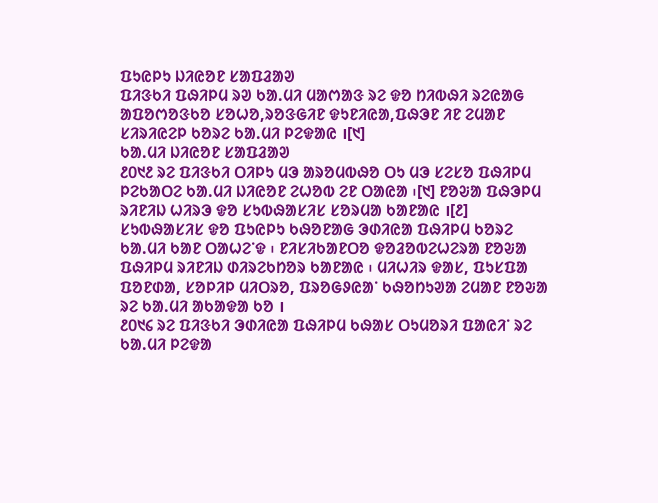ᱯᱩᱭᱞᱩ ᱡᱤᱭᱚᱱ ᱥᱟᱯᱲᱟᱣ
ᱯᱤᱝᱠᱤ ᱯᱷᱤᱞᱢ ᱨᱣ ᱠᱟ.ᱢᱤ ᱢᱟᱬᱟᱝ ᱨᱮ ᱫᱚ ᱴᱤᱵᱷᱤ ᱨᱮᱭᱟᱜ ᱟᱯᱚᱬᱚᱝᱠᱚ ᱥᱚᱦᱚ,ᱨᱚᱝᱜᱤᱱ ᱫᱩᱱᱤᱭᱟ,ᱯᱷᱳᱱ ᱤᱱ ᱮᱢᱟᱱ ᱥᱤᱨᱤᱭᱮᱞ ᱠᱚᱨᱮ ᱠᱟ.ᱢᱤ ᱞᱮᱫᱟᱭ ।[᱑]
ᱠᱟ.ᱢᱤ ᱡᱤᱭᱚᱱ ᱥᱟᱯᱲᱟᱣ
᱒᱐᱑᱒ ᱨᱮ ᱯᱤᱝᱠᱤ ᱛᱤᱞᱩ ᱢᱳ ᱟᱨᱚᱢᱵᱷᱚ ᱛᱩ ᱢᱳ ᱥᱮᱥᱚ ᱯᱷᱤᱞᱢ ᱞᱮᱠᱟᱛᱮ ᱠᱟ.ᱢᱤ ᱡᱤᱭᱚᱱ ᱮᱦᱚᱵ ᱮᱱ ᱛᱟᱭᱟ ᱾[᱑] ᱱᱚᱶᱟ ᱯᱷᱳᱞᱢ ᱨᱤᱱᱤᱡ ᱦᱤᱨᱳ ᱫᱚ ᱥᱩᱵᱷᱟᱥᱤᱥ ᱥᱚᱨᱢᱟ ᱠᱟᱱᱟᱭ ।[᱒] ᱥᱩᱵᱷᱟᱥᱤᱥ ᱫᱚ ᱯᱩᱭᱞᱩ ᱠᱷᱚᱱᱟᱜ ᱳᱰᱤᱭᱟ ᱯᱷᱤᱞᱢ ᱠᱚᱨᱮ ᱠᱟ.ᱢᱤ ᱠᱟᱱ ᱛᱟᱦᱮᱸᱫ ᱾ ᱱᱤᱥᱤᱠᱟᱱᱛᱚ ᱫᱚᱲᱚᱵᱮᱦᱮᱨᱟ ᱱᱚᱶᱟ ᱯᱷᱤᱞᱢ ᱨᱤᱱᱤᱡ ᱰᱤᱨᱮᱠᱴᱚᱨ ᱠᱟᱱᱟᱭ ᱾ ᱢᱤᱦᱤᱨ ᱫᱟᱥ, ᱯᱩᱥᱯᱟ ᱯᱚᱱᱰᱟ, ᱥᱚᱞᱤᱞ ᱢᱤᱛᱨᱚ, ᱯᱨᱚᱜᱽᱭᱟᱸ ᱠᱷᱚᱴᱩᱣᱟ ᱮᱢᱟᱱ ᱱᱚᱶᱟ ᱨᱮ ᱠᱟ.ᱢᱤ ᱟᱠᱟᱫᱟ ᱠᱚ ।
᱒᱐᱑᱔ ᱨᱮ ᱯᱤᱝᱠᱤ ᱳᱰᱤᱭᱟ ᱯᱷᱤᱞᱢ ᱠᱷᱟᱥ ᱛᱩᱢᱚᱨᱤ ᱯᱟᱭᱤᱸ ᱨᱮ ᱠᱟ.ᱢᱤ ᱞᱮᱫᱟ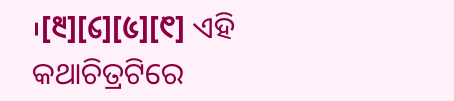᱾[᱓][᱔][᱕][᱖] ଏହି କଥାଚିତ୍ରଟିରେ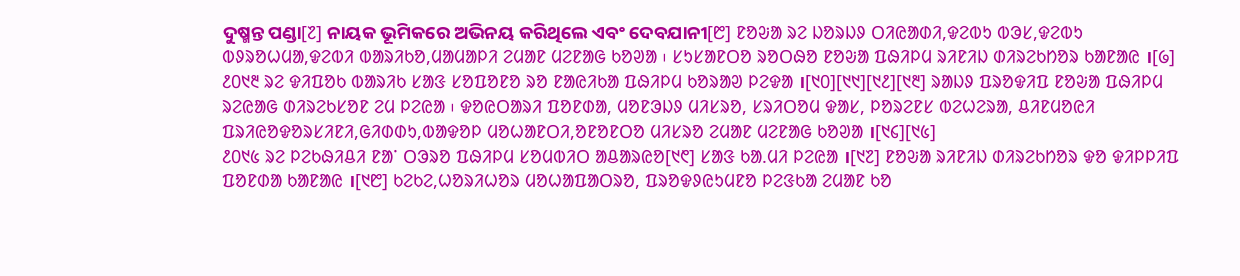ଦୁଷ୍ମନ୍ତ ପଣ୍ଡା[᱗] ନାୟକ ଭୂମିକରେ ଅଭିନୟ କରିଥିଲେ ଏବଂ ଦେବଯାନୀ[᱘] ᱱᱚᱶᱟ ᱨᱮ ᱡᱚᱨᱡᱽ ᱛᱤᱭᱟᱰᱤ,ᱫᱮᱵᱩ ᱵᱳᱥ,ᱫᱮᱵᱩ ᱵᱽᱨᱚᱦᱢᱟ,ᱫᱮᱵᱤ ᱵᱟᱨᱤᱠᱚ,ᱢᱟᱢᱟᱞᱤ ᱮᱢᱟᱱ ᱢᱮᱱᱟᱜ ᱠᱚᱣᱟ ᱾ ᱥᱩᱥᱟᱱᱛᱚ ᱨᱚᱛᱷᱚ ᱱᱚᱶᱟ ᱯᱷᱤᱞᱢ ᱨᱤᱱᱤᱡ ᱰᱤᱨᱮᱠᱴᱚᱨ ᱠᱟᱱᱟᱭ ।[᱙]
᱒᱐᱑᱓ ᱨᱮ ᱫᱤᱯᱚᱠ ᱵᱟᱨᱤᱠ ᱥᱟᱝ ᱥᱚᱯᱚᱱᱚ ᱨᱚ ᱱᱟᱭᱤᱠᱟ ᱯᱷᱤᱞᱢ ᱠᱚᱨᱟᱣ ᱞᱮᱫᱟ ।[᱑᱐][᱑᱑][᱑᱒][᱑᱓] ᱨᱟᱡᱽ ᱯᱨᱚᱫᱤᱯ ᱱᱚᱶᱟ ᱯᱷᱤᱞᱢ ᱨᱮᱭᱟᱜ ᱰᱤᱨᱮᱠᱥᱚᱱ ᱮᱢ ᱞᱮᱭᱟ ᱾ ᱫᱚᱭᱛᱟᱨᱤ ᱯᱚᱱᱰᱟ, ᱢᱚᱱᱳᱡᱽ ᱢᱤᱥᱨᱚ, ᱥᱨᱤᱛᱚᱢ ᱫᱟᱥ, ᱞᱚᱨᱮᱱᱥ ᱵᱮᱦᱮᱨᱟ, ᱪᱤᱱᱢᱚᱭᱤ ᱯᱨᱤᱭᱚᱫᱚᱨᱥᱤᱱᱤ,ᱜᱤᱰᱰᱩ,ᱵᱟᱫᱚᱞ ᱢᱚᱦᱟᱱᱛᱤ,ᱚᱱᱚᱱᱛᱚ ᱢᱤᱥᱨᱚ ᱮᱢᱟᱱ ᱢᱮᱱᱟᱜ ᱠᱚᱣᱟ ।[᱑᱔][᱑᱕]
᱒᱐᱑᱕ ᱨᱮ ᱞᱮᱠᱷᱤᱪᱤ ᱱᱟᱸ ᱛᱳᱨᱚ ᱯᱷᱤᱞᱢ ᱥᱚᱢᱵᱤᱛ ᱟᱪᱟᱨᱭᱚ[᱑᱖] ᱥᱟᱝ ᱠᱟ.ᱢᱤ ᱞᱮᱭᱟ ।[᱑᱗] ᱱᱚᱶᱟ ᱨᱤᱱᱤᱡ ᱰᱤᱨᱮᱠᱴᱚᱨ ᱫᱚ ᱫᱤᱞᱞᱤᱯ ᱯᱚᱱᱰᱟ ᱠᱟᱱᱟᱭ ।[᱑᱘] ᱠᱮᱠᱮ,ᱦᱚᱨᱤᱦᱚᱨ ᱢᱚᱦᱟᱯᱟᱛᱨᱚ, ᱯᱨᱚᱫᱽᱭᱩᱢᱱᱚ ᱞᱮᱝᱠᱟ ᱮᱢᱟᱱ ᱠᱚ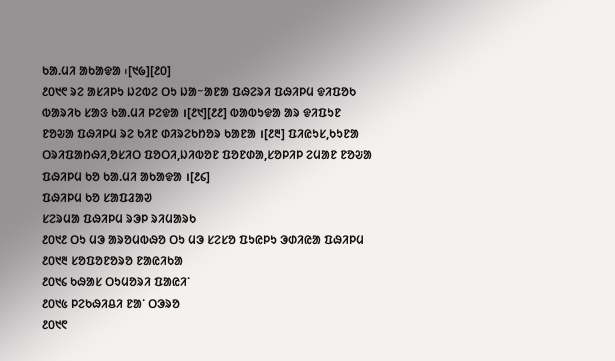ᱠᱟ.ᱢᱤ ᱟᱠᱟᱫᱟ ᱾[᱑᱙][᱒᱐]
᱒᱐᱑᱖ ᱨᱮ ᱟᱥᱤᱞᱩ ᱡᱮᱵᱮ ᱛᱩ ᱡᱟᱻᱟᱱᱟ ᱯᱷᱮᱨᱤ ᱯᱷᱤᱞᱢ ᱫᱤᱯᱚᱠ ᱵᱟᱨᱤᱠ ᱥᱟᱝ ᱠᱟ.ᱢᱤ ᱞᱮᱫᱟ ।[᱒᱑][᱒᱒] ᱵᱟᱵᱩᱫᱟ ᱟᱨ ᱫᱤᱯᱩᱱ ᱱᱚᱶᱟ ᱯᱷᱤᱞᱢ ᱨᱮ ᱠᱤᱱ ᱰᱤᱨᱮᱠᱴᱚᱨ ᱠᱟᱱᱟ ।[᱒᱓] ᱯᱤᱭᱩᱥ,ᱠᱩᱱᱟ ᱛᱨᱤᱯᱟᱴᱷᱤ,ᱚᱥᱤᱛ ᱯᱚᱛᱤ,ᱡᱤᱵᱚᱱ ᱯᱚᱱᱰᱟ,ᱥᱚᱞᱤᱞ ᱮᱢᱟᱱ ᱱᱚᱶᱟ ᱯᱷᱤᱞᱢ ᱠᱚ ᱠᱟ.ᱢᱤ ᱟᱠᱟᱫᱟ ।[᱒᱔]
ᱯᱷᱤᱞᱢ ᱠᱚ ᱥᱟᱯᱲᱟᱣ
ᱥᱮᱨᱢᱟ ᱯᱷᱤᱞᱢ ᱨᱳᱞ ᱨᱤᱢᱟᱨᱠ
᱒᱐᱑᱒ ᱛᱩ ᱢᱳ ᱟᱨᱚᱢᱵᱷᱚ ᱛᱩ ᱢᱳ ᱥᱮᱥᱚ ᱯᱩᱭᱞᱩ ᱳᱰᱤᱭᱟ ᱯᱷᱤᱞᱢ
᱒᱐᱑᱓ ᱥᱚᱯᱚᱱᱚᱨᱚ ᱱᱟᱭᱤᱠᱟ
᱒᱐᱑᱔ ᱠᱷᱟᱥ ᱛᱩᱢᱚᱨᱤ ᱯᱟᱭᱤᱸ
᱒᱐᱑᱕ ᱞᱮᱠᱷᱤᱪᱤ ᱱᱟᱸ ᱛᱳᱨᱚ
᱒᱐᱑᱖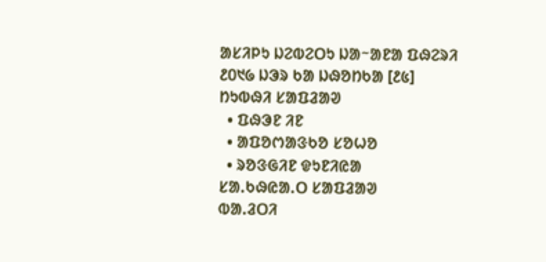ᱟᱥᱤᱞᱩ ᱡᱮᱵᱮᱛᱩ ᱡᱟᱻᱟᱱᱟ ᱯᱷᱮᱨᱤ
᱒᱐᱑᱙ ᱡᱳᱨ ᱠᱟ ᱡᱷᱚᱴᱠᱟ [᱒᱕]
ᱴᱩᱵᱷᱤ ᱥᱟᱯᱲᱟᱣ
  • ᱯᱷᱳᱱ ᱤᱱ
  • ᱟᱯᱚᱬᱟᱝᱠᱚ ᱥᱚᱦᱚ
  • ᱨᱚᱝᱜᱤᱱ ᱫᱩᱱᱤᱭᱟ
ᱥᱟ.ᱠᱷᱭᱟ.ᱛ ᱥᱟᱯᱲᱟᱣ
ᱵᱟ.ᱲᱛᱤ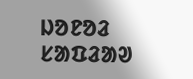ᱡᱚᱱᱚᱲ ᱥᱟᱯᱲᱟᱣ